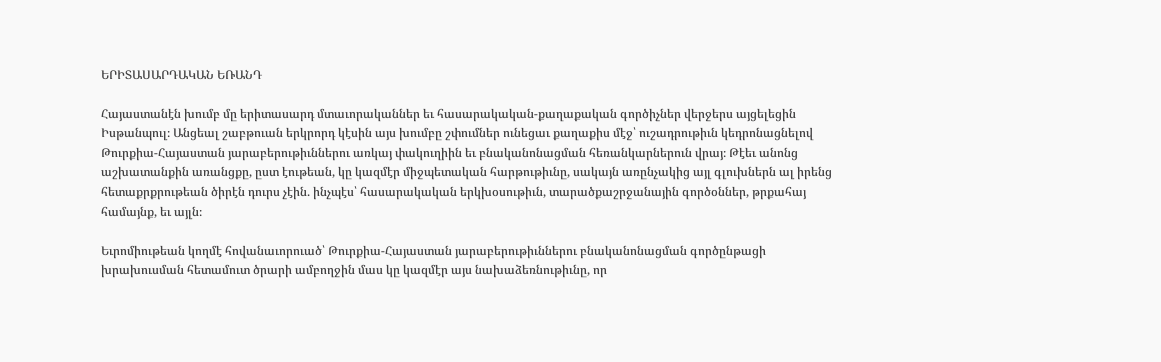ԵՐԻՏԱՍԱՐԴԱԿԱՆ ԵՌԱՆԴ

Հայաստանէն խումբ մը երիտասարդ մտաւորականներ եւ հասարակական-քաղաքական գործիչներ վերջերս այցելեցին Իսթանպուլ։ Անցեալ շաբթուան երկրորդ կէսին այս խումբը շփումներ ունեցաւ քաղաքիս մէջ՝ ուշադրութիւն կեդրոնացնելով Թուրքիա-Հայաստան յարաբերութիւններու առկայ փակուղիին եւ բնականոնացման հեռանկարներուն վրայ։ Թէեւ անոնց աշխատանքին առանցքը, ըստ էութեան, կը կազմէր միջպետական հարթութիւնը, սակայն առընչակից այլ գլուխներն ալ իրենց հետաքրքրութեան ծիրէն դուրս չէին. ինչպէս՝ հասարակական երկխօսութիւն, տարածքաշրջանային գործօններ, թրքահայ համայնք, եւ այլն։

Եւրոմիութեան կողմէ հովանաւորուած՝ Թուրքիա-Հայաստան յարաբերութիւններու բնականոնացման գործընթացի խրախուսման հետամուտ ծրարի ամբողջին մաս կը կազմէր այս նախաձեռնութիւնը, որ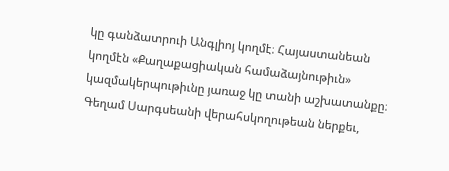կը գանձատրուի Անգլիոյ կողմէ։ Հայաստանեան կողմէն «Քաղաքացիական համաձայնութիւն» կազմակերպութիւնը յառաջ կը տանի աշխատանքը։ Գեղամ Սարգսեանի վերահսկողութեան ներքեւ,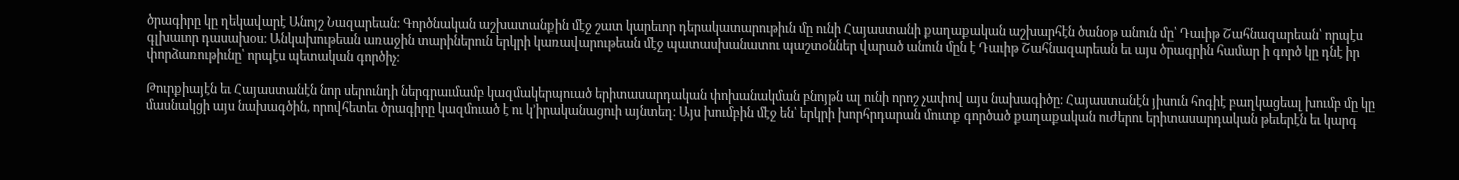ծրագիրը կը ղեկավարէ Անոյշ Նազարեան։ Գործնական աշխատանքին մէջ շատ կարեւոր դերակատարութիւն մը ունի Հայաստանի քաղաքական աշխարհէն ծանօթ անուն մը՝ Դաւիթ Շահնազարեան՝ որպէս գլխաւոր դասախօս։ Անկախութեան առաջին տարիներուն երկրի կառավարութեան մէջ պատասխանատու պաշտօններ վարած անուն մըն է Դաւիթ Շահնազարեան եւ այս ծրագրին համար ի գործ կը դնէ իր փորձառութիւնը՝ որպէս պետական գործիչ։

Թուրքիայէն եւ Հայաստանէն նոր սերունդի ներգրաւմամբ կազմակերպուած երիտասարդական փոխանակման բնոյթն ալ ունի որոշ չափով այս նախագիծը։ Հայաստանէն յիսուն հոգիէ բաղկացեալ խումբ մը կը մասնակցի այս նախագծին, որովհետեւ ծրագիրը կազմուած է ու կ՚իրականացուի այնտեղ։ Այս խումբին մէջ են՝ երկրի խորհրդարան մուտք գործած քաղաքական ուժերու երիտասարդական թեւերէն եւ կարգ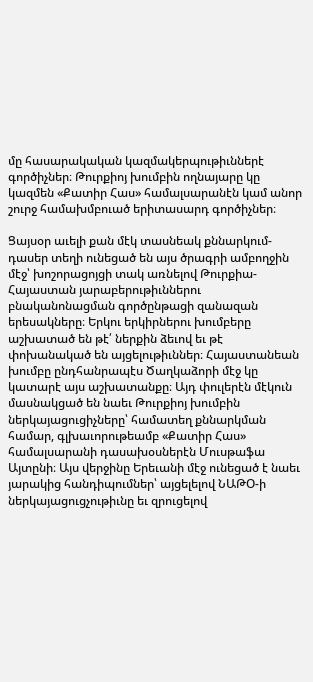մը հասարակական կազմակերպութիւններէ գործիչներ։ Թուրքիոյ խումբին ողնայարը կը կազմեն «Քատիր Հաս» համալսարանէն կամ անոր շուրջ համախմբուած երիտասարդ գործիչներ։

Ցայսօր աւելի քան մէկ տասնեակ քննարկում-դասեր տեղի ունեցած են այս ծրագրի ամբողջին մէջ՝ խոշորացոյցի տակ առնելով Թուրքիա-Հայաստան յարաբերութիւններու բնականոնացման գործընթացի զանազան երեսակները։ Երկու երկիրներու խումբերը աշխատած են թէ՛ ներքին ձեւով եւ թէ փոխանակած են այցելութիւններ։ Հայաստանեան խումբը ընդհանրապէս Ծաղկաձորի մէջ կը կատարէ այս աշխատանքը։ Այդ փուլերէն մէկուն մասնակցած են նաեւ Թուրքիոյ խումբին ներկայացուցիչները՝ համատեղ քննարկման համար, գլխաւորութեամբ «Քատիր Հաս» համալսարանի դասախօսներէն Մուսթաֆա Այտընի։ Այս վերջինը Երեւանի մէջ ունեցած է նաեւ յարակից հանդիպումներ՝ այցելելով ՆԱԹՕ-ի ներկայացուցչութիւնը եւ զրուցելով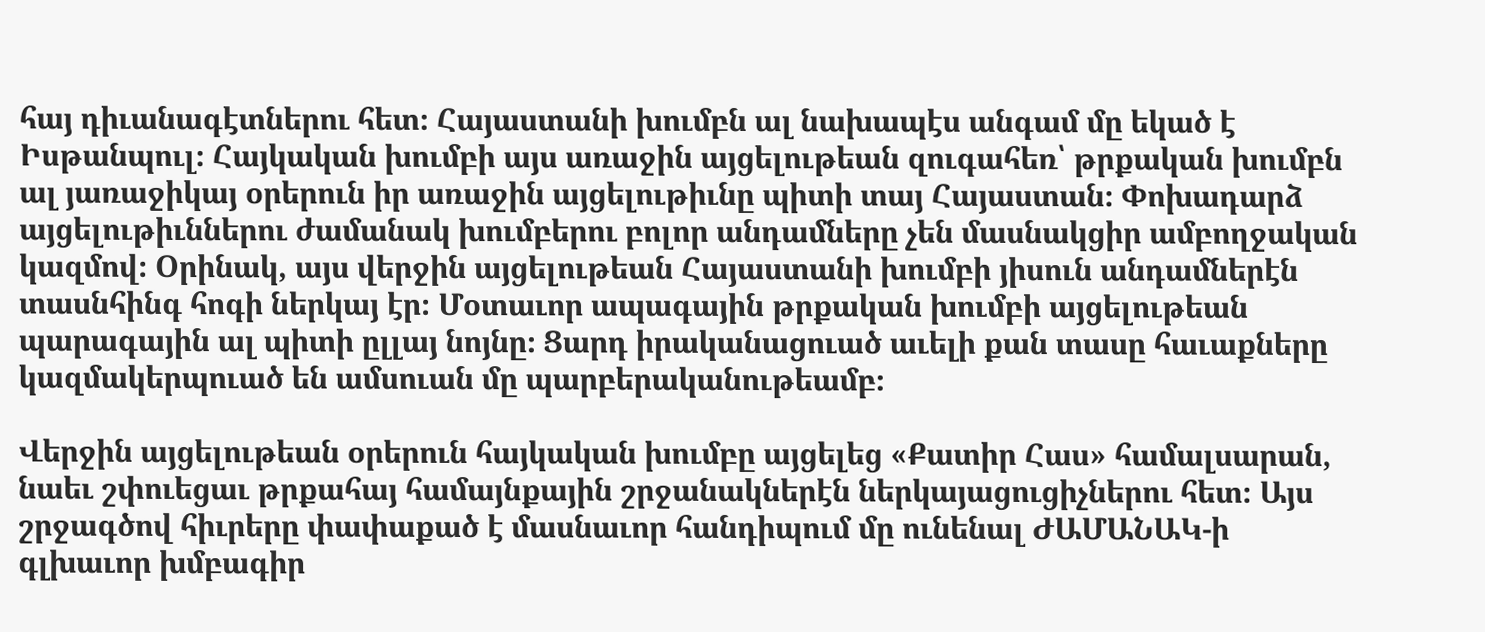հայ դիւանագէտներու հետ։ Հայաստանի խումբն ալ նախապէս անգամ մը եկած է Իսթանպուլ։ Հայկական խումբի այս առաջին այցելութեան զուգահեռ՝ թրքական խումբն ալ յառաջիկայ օրերուն իր առաջին այցելութիւնը պիտի տայ Հայաստան։ Փոխադարձ այցելութիւններու ժամանակ խումբերու բոլոր անդամները չեն մասնակցիր ամբողջական կազմով։ Օրինակ, այս վերջին այցելութեան Հայաստանի խումբի յիսուն անդամներէն տասնհինգ հոգի ներկայ էր։ Մօտաւոր ապագային թրքական խումբի այցելութեան պարագային ալ պիտի ըլլայ նոյնը։ Ցարդ իրականացուած աւելի քան տասը հաւաքները կազմակերպուած են ամսուան մը պարբերականութեամբ։

Վերջին այցելութեան օրերուն հայկական խումբը այցելեց «Քատիր Հաս» համալսարան, նաեւ շփուեցաւ թրքահայ համայնքային շրջանակներէն ներկայացուցիչներու հետ։ Այս շրջագծով հիւրերը փափաքած է մասնաւոր հանդիպում մը ունենալ ԺԱՄԱՆԱԿ-ի գլխաւոր խմբագիր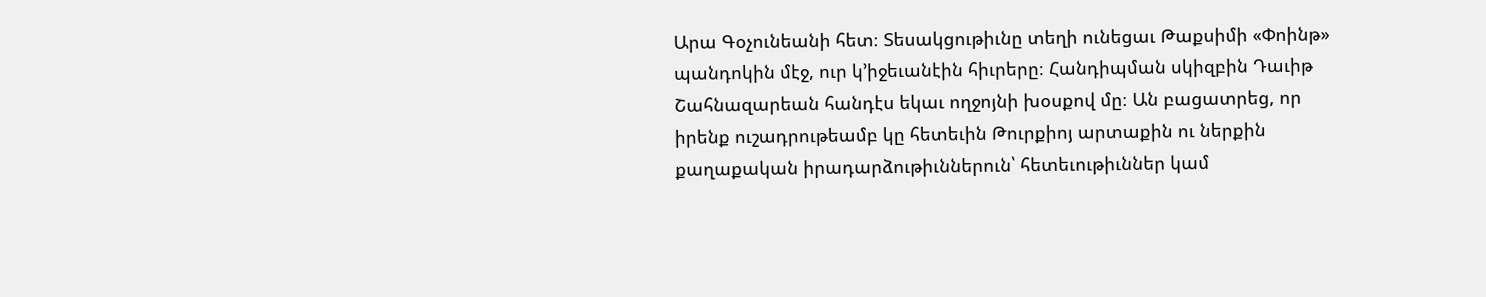Արա Գօչունեանի հետ։ Տեսակցութիւնը տեղի ունեցաւ Թաքսիմի «Փոինթ» պանդոկին մէջ, ուր կ՚իջեւանէին հիւրերը։ Հանդիպման սկիզբին Դաւիթ Շահնազարեան հանդէս եկաւ ողջոյնի խօսքով մը։ Ան բացատրեց, որ իրենք ուշադրութեամբ կը հետեւին Թուրքիոյ արտաքին ու ներքին քաղաքական իրադարձութիւններուն՝ հետեւութիւններ կամ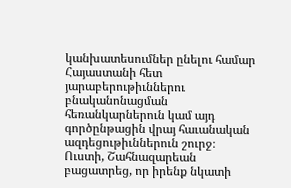կանխատեսումներ ընելու համար Հայաստանի հետ յարաբերութիւններու բնականոնացման հեռանկարներուն կամ այդ գործընթացին վրայ հաւանական ազդեցութիւններուն շուրջ։ Ուստի, Շահնազարեան բացատրեց, որ իրենք նկատի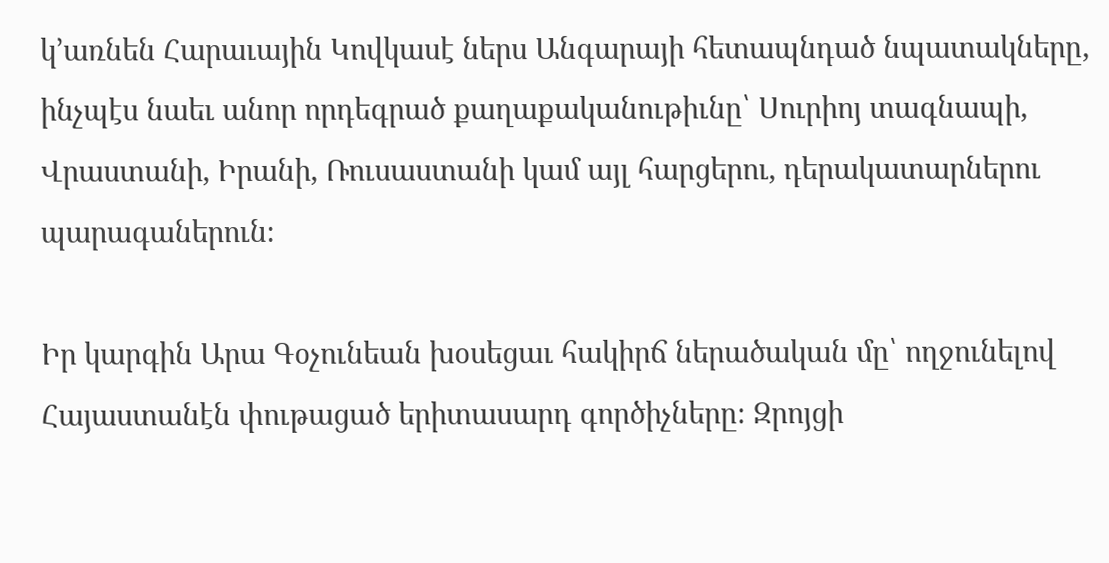կ՚առնեն Հարաւային Կովկասէ ներս Անգարայի հետապնդած նպատակները, ինչպէս նաեւ անոր որդեգրած քաղաքականութիւնը՝ Սուրիոյ տագնապի, Վրաստանի, Իրանի, Ռուսաստանի կամ այլ հարցերու, դերակատարներու պարագաներուն։

Իր կարգին Արա Գօչունեան խօսեցաւ հակիրճ ներածական մը՝ ողջունելով Հայաստանէն փութացած երիտասարդ գործիչները։ Զրոյցի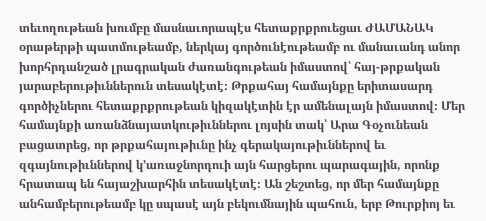տեւողութեան խումբը մասնաւորապէս հետաքրքրուեցաւ ԺԱՄԱՆԱԿ օրաթերթի պատմութեամբ, ներկայ գործունէութեամբ ու մանաւանդ անոր խորհրդանշած լրագրական ժառանգութեան իմաստով՝ հայ-թրքական յարաբերութիւններուն տեսակէտէ։ Թրքահայ համայնքը երիտասարդ գործիչներու հետաքրքրութեան կիզակէտին էր ամենալայն իմաստով։ Մեր համայնքի առանձնայատկութիւններու լոյսին տակ՝ Արա Գօչունեան բացատրեց, որ թրքահայութիւնը ինչ գերակայութիւններով եւ զգայնութիւններով կ՚առաջնորդուի այն հարցերու պարագային, որոնք հրատապ են հայաշխարհին տեսակէտէ։ Ան շեշտեց, որ մեր համայնքը անհամբերութեամբ կը սպասէ այն բեկումնային պահուն, երբ Թուրքիոյ եւ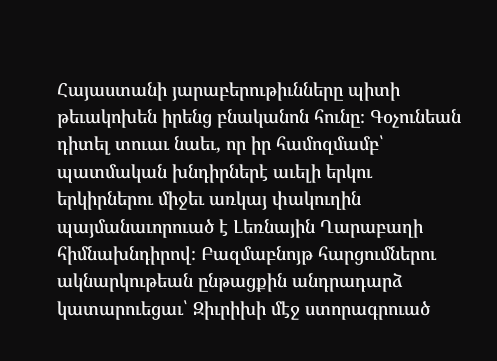Հայաստանի յարաբերութիւնները պիտի թեւակոխեն իրենց բնականոն հունը։ Գօչունեան դիտել տուաւ նաեւ, որ իր համոզմամբ՝ պատմական խնդիրներէ աւելի երկու երկիրներու միջեւ առկայ փակուղին պայմանաւորուած է Լեռնային Ղարաբաղի հիմնախնդիրով։ Բազմաբնոյթ հարցումներու ակնարկութեան ընթացքին անդրադարձ կատարուեցաւ՝ Զիւրիխի մէջ ստորագրուած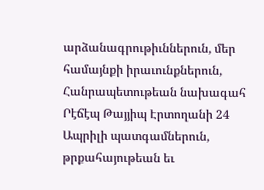արձանագրութիւններուն, մեր համայնքի իրաւունքներուն, Հանրապետութեան նախագահ Րէճէպ Թայյիպ Էրտողանի 24 Ապրիլի պատգամներուն, թրքահայութեան եւ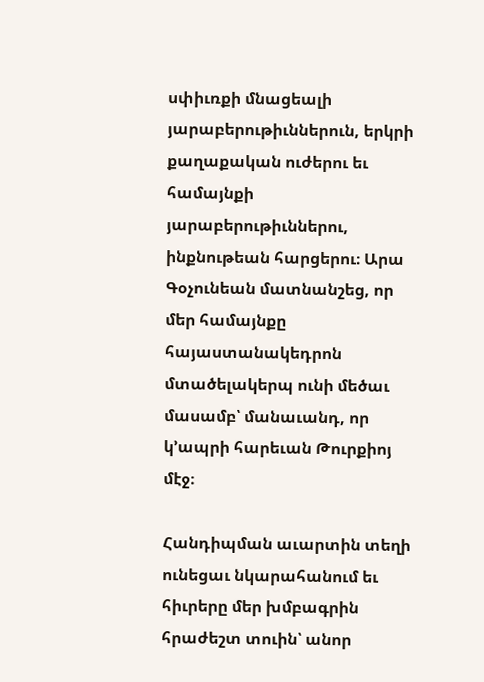սփիւռքի մնացեալի յարաբերութիւններուն, երկրի քաղաքական ուժերու եւ համայնքի յարաբերութիւններու, ինքնութեան հարցերու։ Արա Գօչունեան մատնանշեց, որ մեր համայնքը հայաստանակեդրոն մտածելակերպ ունի մեծաւ մասամբ՝ մանաւանդ, որ կ՚ապրի հարեւան Թուրքիոյ մէջ։

Հանդիպման աւարտին տեղի ունեցաւ նկարահանում եւ հիւրերը մեր խմբագրին հրաժեշտ տուին՝ անոր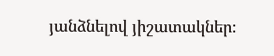յանձնելով յիշատակներ։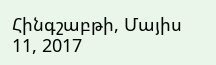Հինգշաբթի, Մայիս 11, 2017